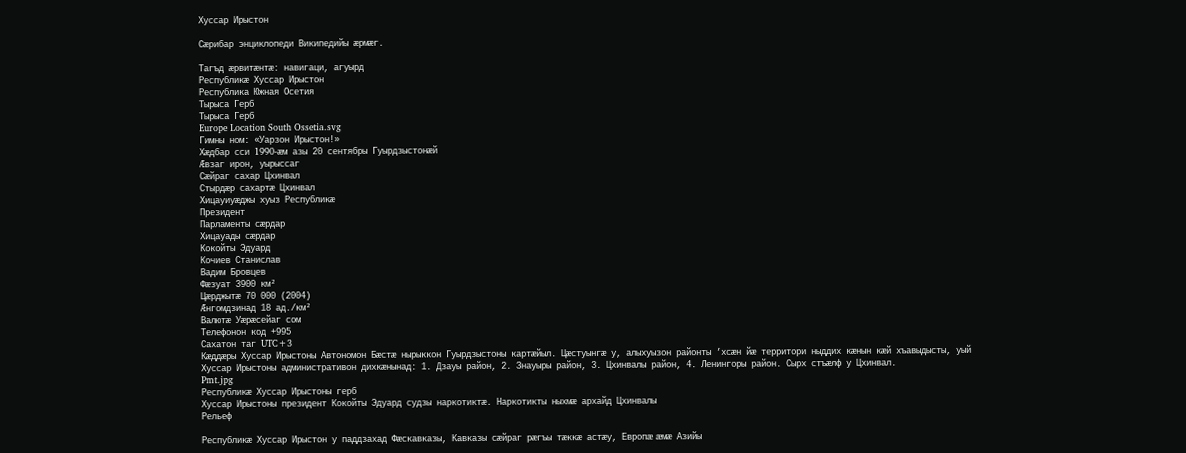Хуссар Ирыстон

Сæрибар энциклопеди Википедийы æрмæг.

Тагъд æрвитæнтæ: навигаци, агуырд
Республикæ Хуссар Ирыстон
Республика Южная Осетия
Тырыса Герб
Тырыса Герб
Europe Location South Ossetia.svg
Гимны ном: «Уарзон Ирыстон!»
Хæдбар сси 1990-æм азы 20 сентябры Гуырдзыстонæй
Æвзаг ирон, уырыссаг
Сæйраг сахар Цхинвал
Стырдæр сахартæ Цхинвал
Хицауиуæджы хуыз Республикæ
Президент
Парламенты сæрдар
Хицауады сæрдар
Кокойты Эдуард
Кочиев Станислав
Вадим Бровцев
Фæзуат 3900 км²
Цæрджытæ 70 000 (2004)
Æнгомдзинад 18 ад./км²
Валютæ Уæрæсейаг сом
Телефонон код +995
Сахатон таг UTC+3
Кæддæры Хуссар Ирыстоны Автономон Бæстæ нырыккон Гуырдзыстоны картæйыл. Цæстуынгæ у, алыхуызон районты ’хсæн йæ территори ныддих кæнын кæй хъавыдысты, уый
Хуссар Ирыстоны административон дихкæнынад: 1. Дзауы район, 2. Знауыры район, 3. Цхинвалы район, 4. Ленингоры район. Сырх стъæлф у Цхинвал.
Pmt.jpg
Республикæ Хуссар Ирыстоны герб
Хуссар Ирыстоны президент Кокойты Эдуард судзы наркотиктæ. Наркотикты ныхмæ архайд Цхинвалы
Рельеф

Республикæ Хуссар Ирыстон у паддзахад Фæскавказы, Кавказы сæйраг рæгъы тæккæ астæу, Европæ æмæ Азийы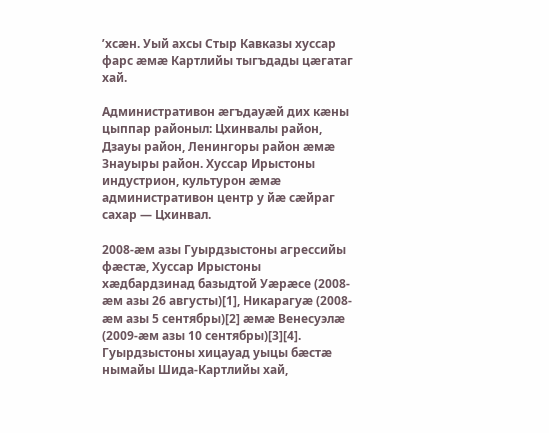’хсæн. Уый ахсы Стыр Кавказы хуссар фарс æмæ Картлийы тыгъдады цæгатаг хай.

Административон æгъдауæй дих кæны цыппар районыл: Цхинвалы район, Дзауы район, Ленингоры район æмæ Знауыры район. Хуссар Ирыстоны индустрион, культурон æмæ административон центр у йæ сæйраг сахар — Цхинвал.

2008-æм азы Гуырдзыстоны агрессийы фæстæ, Хуссар Ирыстоны хæдбардзинад базыдтой Уæрæсе (2008-æм азы 26 августы)[1], Никарагуæ (2008-æм азы 5 сентябры)[2] æмæ Венесуэлæ (2009-æм азы 10 сентябры)[3][4]. Гуырдзыстоны хицауад уыцы бæстæ нымайы Шида-Картлийы хай,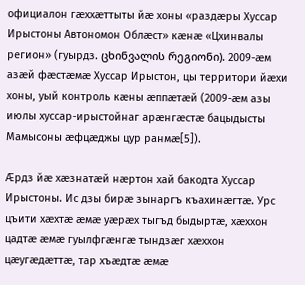официалон гæххæттыты йæ хоны «раздæры Хуссар Ирыстоны Автономон Облæст» кæнæ «Цхинвалы регион» (гуырдз. ცხინვალის რეგიონი). 2009-æм азæй фæстæмæ Хуссар Ирыстон, цы территори йæхи хоны, уый контроль кæны æппæтæй (2009-æм азы июлы хуссар-ирыстойнаг арæнгæстæ бацыдысты Мамысоны æфцæджы цур ранмæ[5]).

Æрдз йæ хæзнатæй нæртон хай бакодта Хуссар Ирыстоны. Ис дзы бирæ зынаргъ къахинæгтæ. Урс цъити хæхтæ æмæ уæрæх тыгъд быдыртæ, хæххон цадтæ æмæ гуылфгæнгæ тындзæг хæххон цæугæдæттæ, тар хъæдтæ æмæ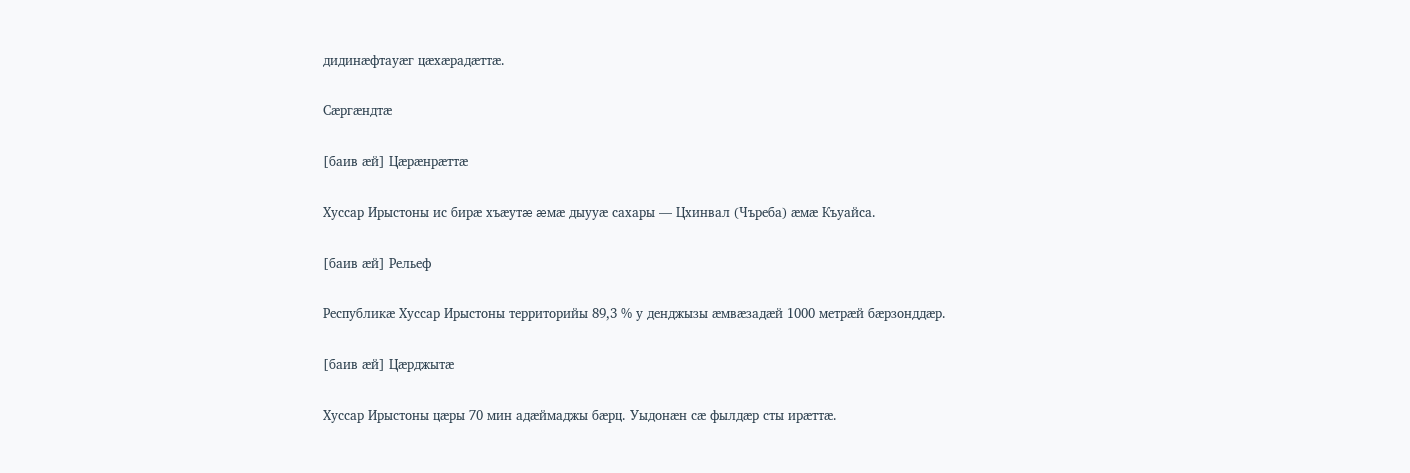дидинæфтауæг цæхæрадæттæ.

Сæргæндтæ

[баив æй] Цæрæнрæттæ

Хуссар Ирыстоны ис бирæ хъæутæ æмæ дыууæ сахары — Цхинвал (Чъреба) æмæ Къуайса.

[баив æй] Рельеф

Республикæ Хуссар Ирыстоны территорийы 89,3 % у денджызы æмвæзадæй 1000 метрæй бæрзонддæр.

[баив æй] Цæрджытæ

Хуссар Ирыстоны цæры 70 мин адæймаджы бæрц. Уыдонæн сæ фылдæр сты ирæттæ.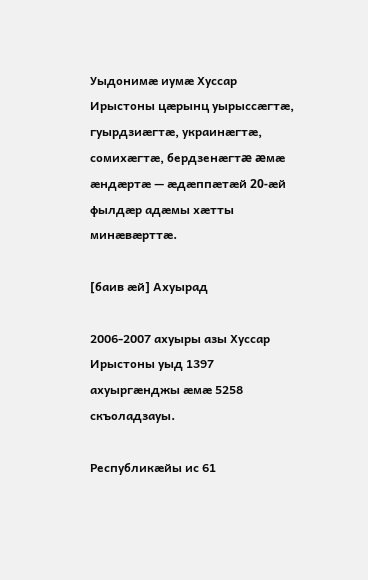Уыдонимæ иумæ Хуссар Ирыстоны цæрынц уырыссæгтæ, гуырдзиæгтæ, украинæгтæ, сомихæгтæ, бердзенæгтæ æмæ æндæртæ — æдæппæтæй 20-æй фылдæр адæмы хæтты минæвæрттæ.

[баив æй] Ахуырад

2006-2007 ахуыры азы Хуссар Ирыстоны уыд 1397 ахуыргæнджы æмæ 5258 скъоладзауы.

Республикæйы ис 61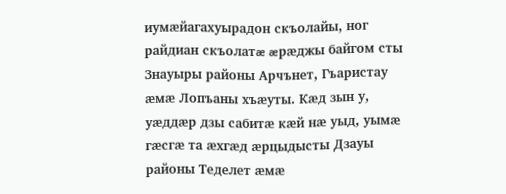иумæйагахуырадон скъолайы, ног райдиан скъолатæ æрæджы байгом сты Знауыры районы Арчънет, Гъаристау æмæ Лопъаны хъæуты. Кæд зын у, уæддæр дзы сабитæ кæй нæ уыд, уымæ гæсгæ та æхгæд æрцыдысты Дзауы районы Теделет æмæ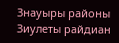Знауыры районы Зиулеты райдиан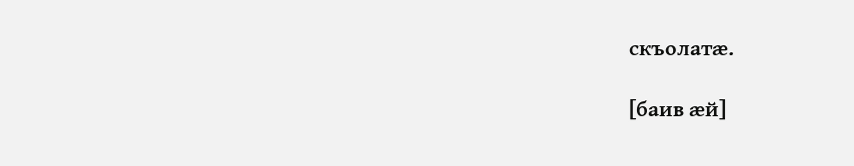скъолатæ.

[баив æй]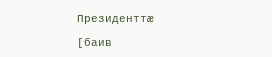Президенттæ

[баив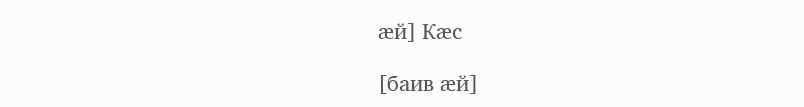æй] Кæс

[баив æй]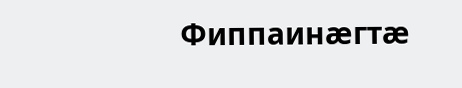Фиппаинæгтæ